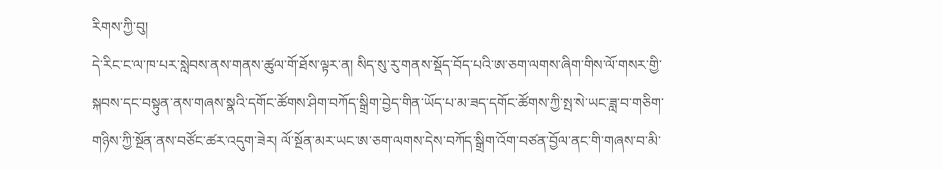རིགས་ཀྱི་བུ།
དེ་རིང་ང་ལ་ཁ་པར་སླེབས་ནས་གནས་ཚུལ་གོ་ཐོས་ལྟར་ན། སིད་སུ་རུ་གནས་སྡོད་བོད་པའི་ཨ་ཅག་ལགས་ཞིག་གིས་ལོ་གསར་གྱི་སྐབས་དང་བསྟུན་ནས་གཞས་སྣའི་དགོང་ཚོགས་ཤིག་བཀོད་སྒྲིག་བྱེད་གིན་ཡོད་པ་མ་ཟད་དགོང་ཚོགས་ཀྱི་སྤ་སེ་ཡང་ཟླ་བ་གཅིག་གཉིས་ཀྱི་སྔོན་ནས་བཙོང་ཚར་འདུག་ཟེར། ལོ་སྔོན་མར་ཡང་ཨ་ཅག་ལགས་དེས་བཀོད་སྒྲིག་འོག་བཙན་བྱོལ་ནང་གི་གཞས་བ་མི་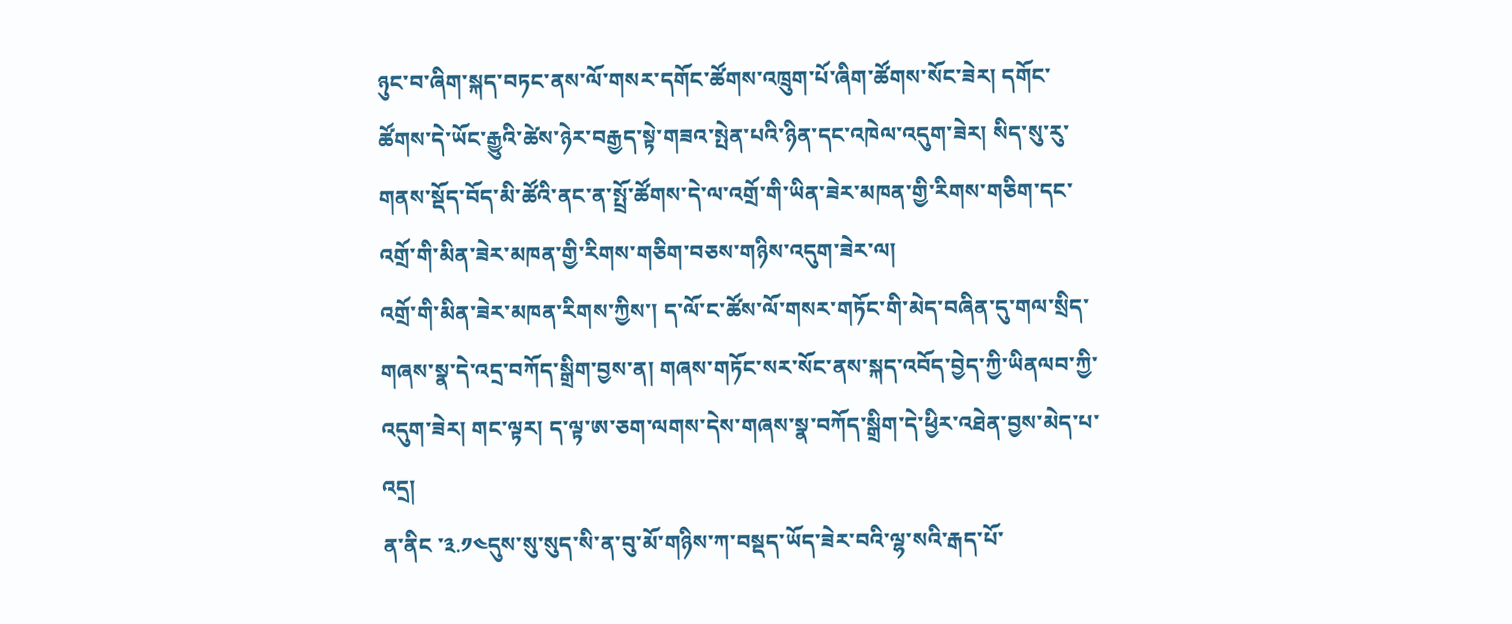ཉུང་བ་ཞིག་སྐད་བཏང་ནས་ལོ་གསར་དགོང་ཚོགས་འཁྲུག་པོ་ཞིག་ཚོགས་སོང་ཟེར། དགོང་ཚོགས་དེ་ཡོང་རྒྱུའི་ཚེས་ཉེར་བརྒྱད་སྟེ་གཟའ་སྤེན་པའི་ཉིན་དང་འཁེལ་འདུག་ཟེར། སིད་སུ་རུ་གནས་སྡོད་བོད་མི་ཚོའི་ནང་ན་སྤྲོ་ཚོགས་དེ་ལ་འགྲོ་གི་ཡིན་ཟེར་མཁན་གྱི་རིགས་གཅིག་དང་འགྲོ་གི་མིན་ཟེར་མཁན་གྱི་རིགས་གཅིག་བཅས་གཉིས་འདུག་ཟེར་ལ།
འགྲོ་གི་མིན་ཟེར་མཁན་རིགས་ཀྱིས་། ད་ལོ་ང་ཚོས་ལོ་གསར་གཏོང་གི་མེད་བཞིན་དུ་གལ་སྲིད་གཞས་སྣ་དེ་འདྲ་བཀོད་སྒྲིག་བྱས་ན། གཞས་གཏོང་སར་སོང་ནས་སྐད་འབོད་བྱེད་ཀྱི་ཡིནལབ་ཀྱི་འདུག་ཟེར། གང་ལྟར། ད་ལྟ་ཨ་ཅག་ལགས་དེས་གཞས་སྣ་བཀོད་སྒྲིག་དེ་ཕྱིར་འཐེན་བྱས་མེད་པ་འདྲ།
ན་ནིང ་༣.༡༤དུས་སུ་སུད་སི་ན་བུ་མོ་གཉིས་ཀ་བསྡད་ཡོད་ཟེར་བའི་ལྷ་སའི་རྒད་པོ་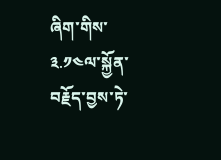ཞིག་གིས་༣.༡༤ལ་སྐྱོན་བརྗོད་བྱས་ཏེ་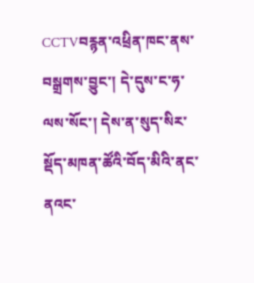CCTVབརྙན་འཕྲིན་ཁང་ནས་བསྒྲགས་བྱུང་། དེ་དུས་ང་ཧ་ལས་སོང་། དེས་ན་སུད་སིར་སྡོད་མཁན་ཚོའི་བོད་མིའི་ནང་ནའང་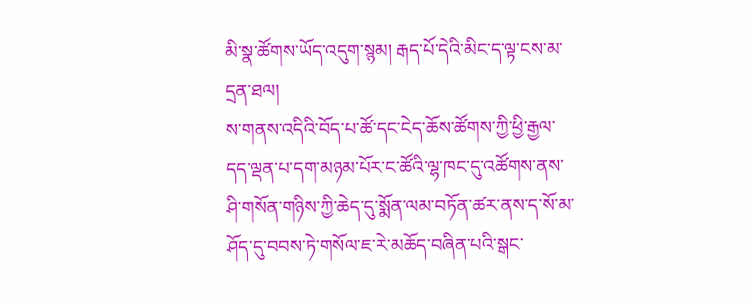མི་སྣ་ཚོགས་ཡོད་འདུག་སྙམ། རྒད་པོ་དེའི་མིང་ད་ལྟ་ངས་མ་དྲན་ཐལ།
ས་གནས་འདིའི་བོད་པ་ཚོ་དང་ངེད་ཆོས་ཚོགས་ཀྱི་ཕྱི་རྒྱལ་དད་ལྡན་པ་དག་མཉམ་པོར་ང་ཚོའི་ལྷ་ཁང་དུ་འཚོགས་ནས་ཤི་གསོན་གཉིས་ཀྱི་ཆེད་དུ་སྨོན་ལམ་བཏོན་ཚར་ནས་ད་སོ་མ་ཤོད་དུ་བབས་ཏེ་གསོལ་ཇ་རེ་མཆོད་བཞིན་པའི་སྒང་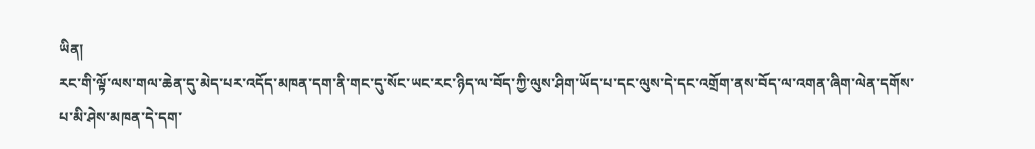ཡིན།
རང་གི་ལྟོ་ལས་གལ་ཆེན་དུ་མེད་པར་འདོད་མཁན་དག་ནི་གང་དུ་སོང་ཡང་རང་ཉིད་ལ་བོད་ཀྱི་ལུས་ཤིག་ཡོད་པ་དང་ལུས་དེ་དང་འགྲོག་ནས་བོད་ལ་འགན་ཞིག་ལེན་དགོས་པ་མི་ཤེས་མཁན་དེ་དག་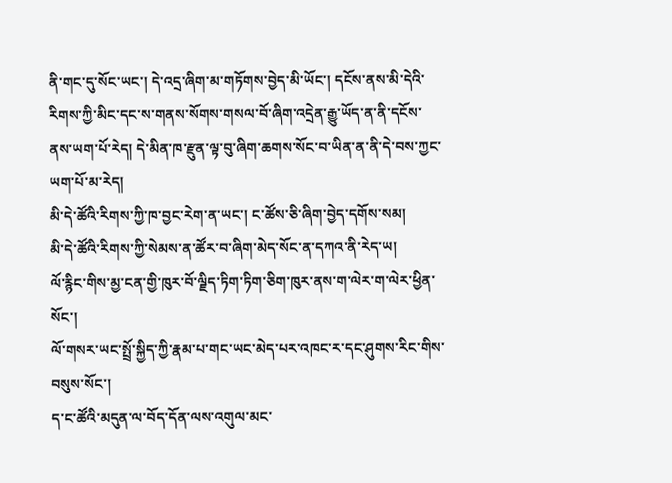ནི་གང་དུ་སོང་ཡང་། དེ་འདྲ་ཞིག་མ་གཏོགས་བྱེད་མི་ཡོང་། དངོས་ནས་མི་དེའི་རིགས་ཀྱི་མིང་དང་ས་གནས་སོགས་གསལ་བོ་ཞིག་འདྲེན་རྒྱུ་ཡོད་ན་ནི་དངོས་ནས་ཡག་པོ་རེད། དེ་མིན་ཁ་རྫུན་ལྟ་བུ་ཞིག་ཆགས་སོང་བ་ཡིན་ན་ནི་དེ་བས་ཀྱང་ཡག་པོ་མ་རེད།
མི་དེ་ཚོའི་རིགས་ཀྱི་ཁ་བྱང་རེག་ན་ཡང་། ང་ཚོས་ཅི་ཞིག་བྱེད་དགོས་སམ།
མི་དེ་ཚོའི་རིགས་ཀྱི་སེམས་ན་ཚོར་བ་ཞིག་མེད་སོང་ན་དཀའ་ནི་རེད་ཡ།
ལོ་རྙིང་གིས་མྱ་ངན་གྱི་ཁུར་བོ་ལྗིད་ཏིག་ཏིག་ཅིག་ཁུར་ནས་ག་ལེར་ག་ལེར་ཕྱིན་སོང་།
ལོ་གསར་ཡང་སྤྲོ་སྐྱིད་ཀྱི་རྣམ་པ་གང་ཡང་མེད་པར་འཁང་ར་དང་ཤུགས་རིང་གིས་བསུས་སོང་།
ད་ང་ཚོའི་མདུན་ལ་བོད་དོན་ལས་འགུལ་མང་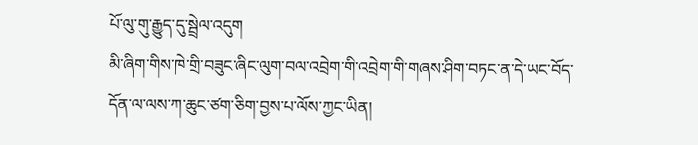པོ་ལུ་གུ་རྒྱུད་དུ་སྦྲེལ་འདུག
མི་ཞིག་གིས་ཁེ་གྲི་བཟུང་ཞིང་ལུག་བལ་འབྲེག་གི་འབྲེག་གི་གཞས་ཤིག་བཏང་ན་དེ་ཡང་བོད་དོན་ལ་ལས་ཀ་ཆུང་ཙག་ཅིག་བྱས་པ་ལོས་ཀྱང་ཡིན།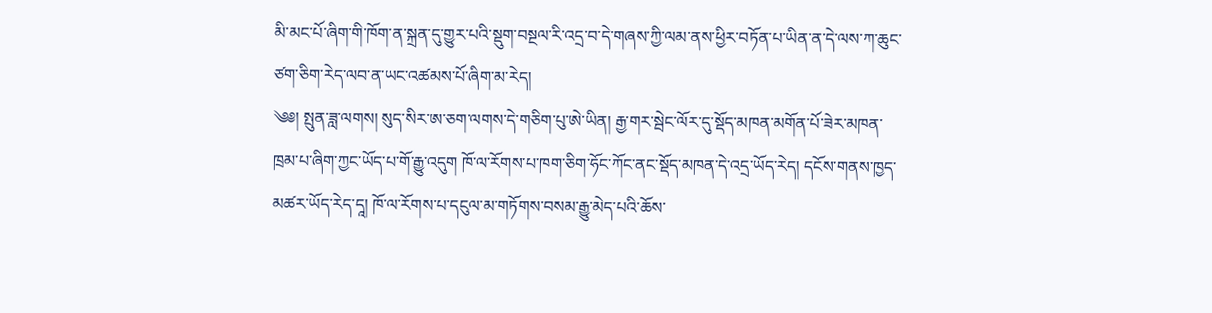མི་མང་པོ་ཞིག་གི་ཁོག་ན་སྐྲན་དུ་གྱུར་པའི་སྡུག་བསྔལ་རི་འདྲ་བ་དེ་གཞས་ཀྱི་ལམ་ནས་ཕྱིར་བཏོན་པ་ཡིན་ན་དེ་ལས་ཀ་ཆུང་ཙག་ཅིག་རེད་ལབ་ན་ཡང་འཚམས་པོ་ཞིག་མ་རེད།
༄༅། སྤུན་ཟླ་ལགས། སུད་སིར་ཨ་ཅག་ལགས་དེ་གཅིག་པུ་ཨེ་ཡིན། རྒྱ་གར་སྦེང་ལོར་དུ་སྡོད་མཁན་མགོན་པོ་ཟེར་མཁན་ཁྲམ་པ་ཞིག་ཀྱང་ཡོད་པ་གོ་རྒྱུ་འདུག ཁོ་ལ་རོགས་པ་ཁག་ཅིག་ཧོང་ཀོང་ནང་སྡོད་མཁན་དེ་འདྲ་ཡོད་རེད། དངོས་གནས་ཁྱད་མཚར་ཡོད་རེད་དཱ། ཁོ་ལ་རོགས་པ་དངུལ་མ་གཏོགས་བསམ་རྒྱུ་མེད་པའི་ཆོས་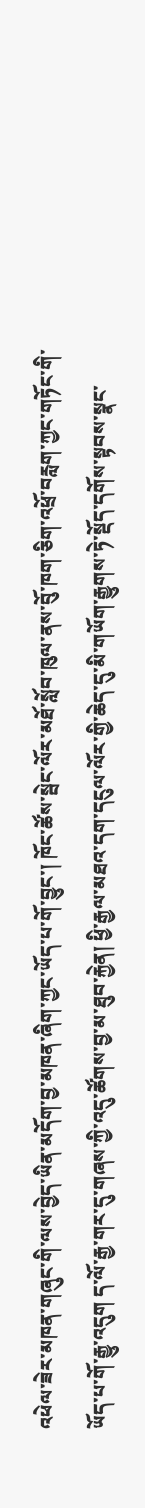འཕེལ་ཟེར་མཁན་གཞུང་གི་ལས་བྱེད་ཡིན་མདོག་བྱ་མཁན་ཞིག་ཀྱང་ཡོད་པ་གོ་བྱུང་། ཁོང་ཚོས་སྦེང་ལོར་མཐོ་སློབ་ཁུལ་ནས་བོུ་ཁག་ཅིག་འཕྲོ་བརླག་ཀྱང་གཏོང་གི་ཡོད་པ་གོ་རྒྱུ་འདུག ད་ལོ་རྒྱ་གར་དུ་གཞས་ཀྱི་འདུ་ཚོགས་བྱ་མ་ཐུབ་རྐྱེན། ཕྱི་རྒྱལ་མཐའ་དག་དངུལ་ལོར་གྱི་ཆེད་དུ་མི་གཡོག་རྒྱུགས་ཏེ་སྡོད་དགོས་སྟབས་སྣང་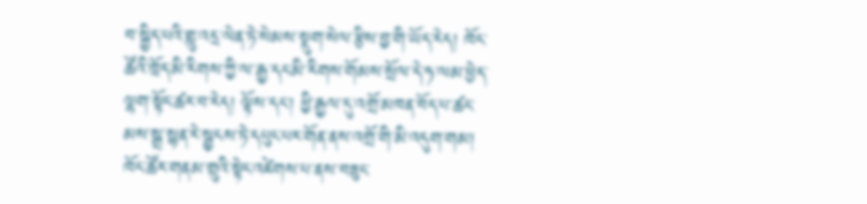བ་སྐྱིད་པའི་གླུ་འདྲ་ལེན་ཏེ་སེམས་སྡུག་སེལ་རྩིས་བྱ་གི་ཡོད་རེད། ཁོང་ཚོའི་ཁྲོད་མི་རིགས་ཀྱི་ལ་རྒྱ་དང་མི་རིགས་གོམས་སྲོལ་དེ་ཧ་ལམ་ཕྱེད་ལྷག་སྟོང་ཚར་བ་རེད། ལྟོས་དང་། ཕྱི་རྒྱལ་དུ་འགྲོ་མཁན་བོད་པ་ཚང་མས་སྒྲ་སྙན་རེ་སྦྱངས་ཏེ་དཔུང་པར་གོན་ནས་འགྲོ་གི་མི་འདུག་གམ། ཁོང་ཚོར་གནམ་གྲུའི་སྟེང་འཛེགས་པ་ནས་བཟུང་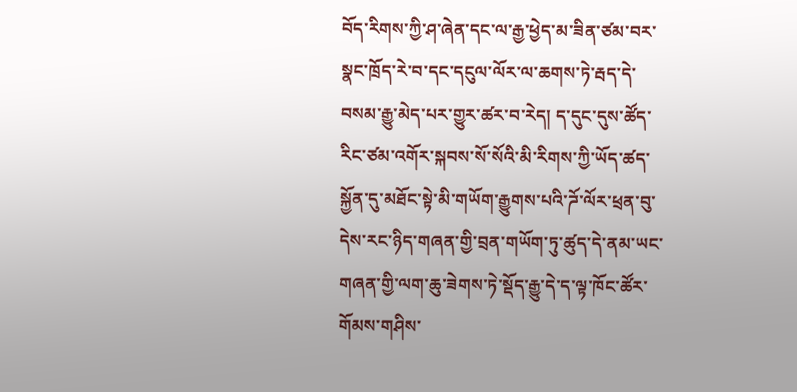བོད་རིགས་ཀྱི་ཤ་ཞེན་དང་ལ་རྒྱ་ཕྱེད་མ་ཟིན་ཙམ་བར་སྣང་ཁྲོད་རེ་བ་དང་དངུལ་ལོར་ལ་ཆགས་ཏེ་རྦད་དེ་བསམ་རྒྱུ་མེད་པར་གྱུར་ཚར་བ་རེད། ད་དུང་དུས་ཚོད་རིང་ཙམ་འགོར་སྐབས་སོ་སོའི་མི་རིགས་ཀྱི་ཡོད་ཚད་སྐྱོན་དུ་མཐོང་སྟེ་མི་གཡོག་རྒྱུགས་པའི་ཌོ་ལོར་ཕྲན་བུ་དེས་རང་ཉིད་གཞན་གྱི་བྲན་གཡོག་ཏུ་ཚུད་དེ་ནམ་ཡང་གཞན་གྱི་ལག་ཆུ་ཟེགས་ཏེ་སྡོད་རྒྱུ་དེ་ད་ལྟ་ཁོང་ཚོར་གོམས་གཤིས་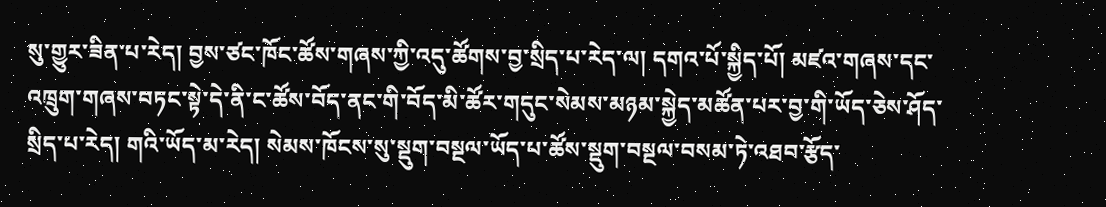སུ་གྱུར་ཟིན་པ་རེད། བྱས་ཙང་ཁོང་ཚོས་གཞས་ཀྱི་འདུ་ཚོགས་བྱ་སྲིད་པ་རེད་ལ། དགའ་པོ་སྐྱིད་པོ། མཛའ་གཞས་དང་འཁྲུག་གཞས་བཏང་སྟེ་དེ་ནི་ང་ཚོས་བོད་ནང་གི་བོད་མི་ཚོར་གདུང་སེམས་མཉམ་སྐྱེད་མཚོན་པར་བྱ་གི་ཡོད་ཅེས་ཤོད་སྲིད་པ་རེད། གའི་ཡོད་མ་རེད། སེམས་ཁོངས་སུ་སྡུག་བསྔལ་ཡོད་པ་ཚོས་སྡུག་བསྔལ་བསམ་ཏེ་འཐབ་རྩོད་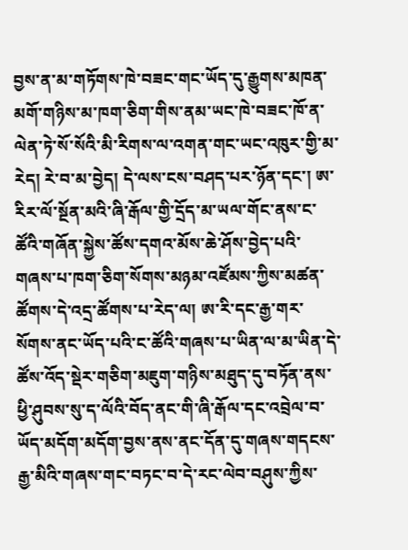བྱས་ན་མ་གཏོགས་ཁེ་བཟང་གང་ཡོད་དུ་རྒྱུགས་མཁན་མགོ་གཉིས་མ་ཁག་ཅིག་གིས་ནམ་ཡང་ཁེ་བཟང་ཁོ་ན་ལེན་ཏེ་སོ་སོའི་མི་རིགས་ལ་འགན་གང་ཡང་འཁུར་གྱི་མ་རེད། རེ་བ་མ་བྱེད། དེ་ལས་ངས་བཤད་པར་ཉོན་དང་། ཨ་རིར་ལོ་སྔོན་མའི་ཞི་རྒོལ་གྱི་དྲོད་མ་ཡལ་གོང་ནས་ང་ཚོའི་གཞོན་སྐྱེས་ཚོས་དགའ་མོས་ཆེ་ཤོས་བྱེད་པའི་གཞས་པ་ཁག་ཅིག་སོགས་མཉམ་འཛོམས་ཀྱིས་མཚན་ཚོགས་དེ་འདྲ་ཚོགས་པ་རེད་ལ། ཨ་རི་དང་རྒྱ་གར་སོགས་ནང་ཡོད་པའི་ང་ཚོའི་གཞས་པ་ཡིན་ལ་མ་ཡིན་དེ་ཚོས་འོད་སྡེར་གཅིག་མཇུག་གཉིས་མཐུད་དུ་བཏོན་ནས་ཕྱི་ཤུབས་སུ་ད་ལོའི་བོད་ནང་གི་ཞི་རྒོལ་དང་འབྲེལ་བ་ཡོད་མདོག་མདོག་བྱས་ནས་ནང་དོན་དུ་གཞས་གདངས་རྒྱ་མིའི་གཞས་གང་བཏང་བ་དེ་རང་ལེབ་བཤུས་ཀྱིས་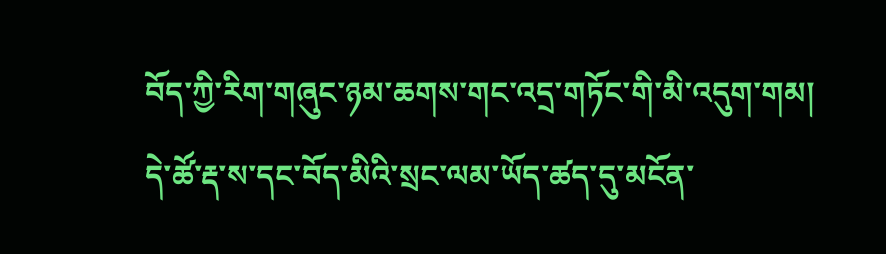བོད་ཀྱི་རིག་གཞུང་ཉམ་ཆགས་གང་འདྲ་གཏོང་གི་མི་འདུག་གམ། དེ་ཚོ་རྡ་ས་དང་བོད་མིའི་སྲང་ལམ་ཡོད་ཚད་དུ་མངོན་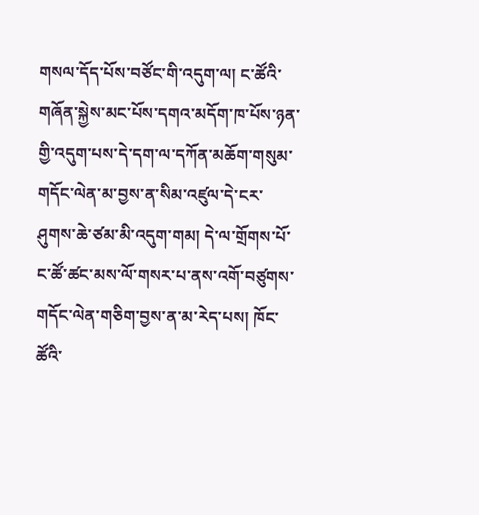གསལ་དོད་པོས་བཙོང་གི་འདུག་ལ། ང་ཚོའི་གཞོན་སྐྱེས་མང་པོས་དགའ་མདོག་ཁ་པོས་ཉན་གྱི་འདུག་པས་དེ་དག་ལ་དཀོན་མཆོག་གསུམ་གདོང་ལེན་མ་བྱས་ན་སིམ་འཛུལ་དེ་ངར་ཤུགས་ཆེ་ཙམ་མི་འདུག་གམ། དེ་ལ་གྲོགས་པོ་ང་ཚོ་ཚང་མས་ལོ་གསར་པ་ནས་འགོ་བཙུགས་གདོང་ལེན་གཅིག་བྱས་ན་མ་རེད་པས། ཁོང་ཚོའི་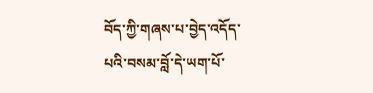བོད་ཀྱི་གཞས་པ་བྱེད་འདོད་པའི་བསམ་བློ་དེ་ཡག་པོ་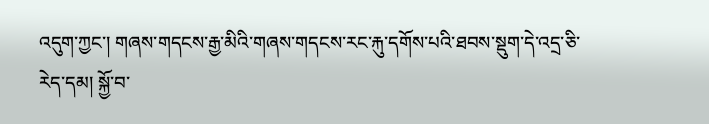འདུག་ཀྱང་། གཞས་གདངས་རྒྱ་མིའི་གཞས་གདངས་རང་རྐུ་དགོས་པའི་ཐབས་སྡུག་དེ་འདྲ་ཅི་རེད་དམ། སྐྱོ་བ་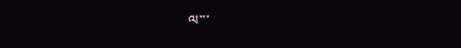ལ་་་